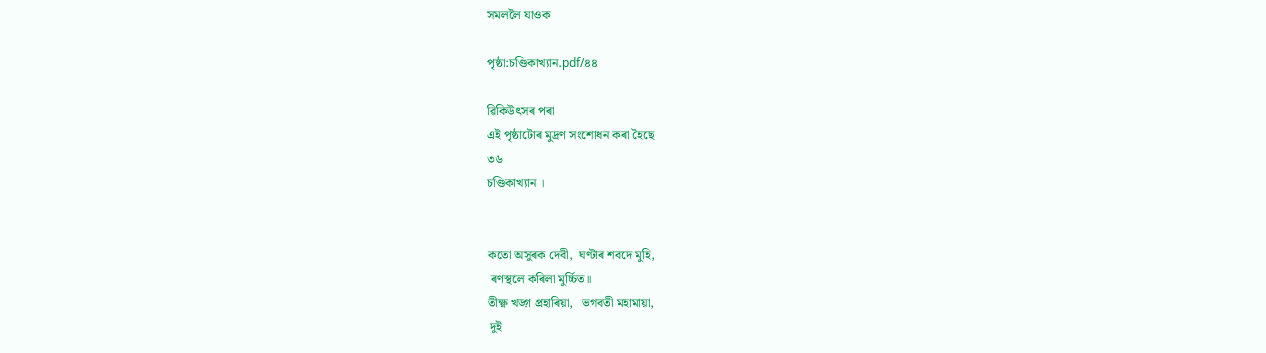সমললৈ যাওক

পৃষ্ঠা:চণ্ডিকাখ্যান.pdf/৪৪

ৱিকিউৎসৰ পৰা
এই পৃষ্ঠাটোৰ মুদ্ৰণ সংশোধন কৰা হৈছে
৩৬
চণ্ডিকাখ্যান ।


কতো অসুৰক দেবী,  ঘণ্টাৰ শবদে মুহি,
 ৰণস্থলে কৰিলা মুৰ্চ্চিত॥
তীক্ষ্ণ খড়্গ প্ৰহাৰিয়া,   ভগবতী মহামায়া,
 দুই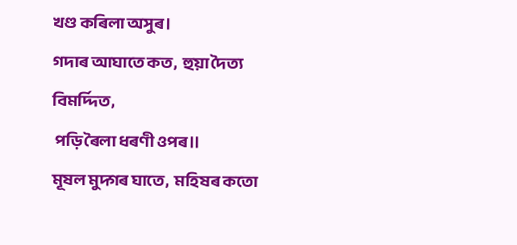খণ্ড কৰিলা অসুৰ।
গদাৰ আঘাতে কত,  হুয়া দৈত্য বিমৰ্দ্দিত,
 পড়ি ৰৈলা ধৰণী ওপৰ॥
মূষল মুদ্গৰ ঘাতে,  মহিষৰ কতো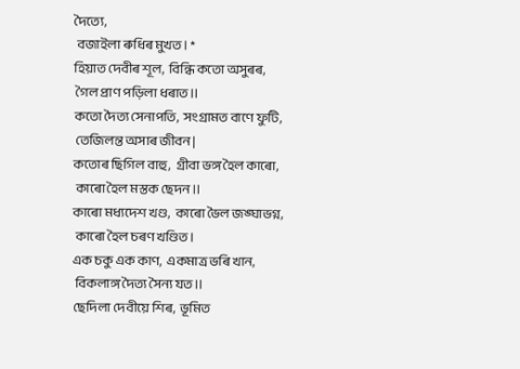দৈত্যে,
 বজাইলা ৰুধিৰ মুখত। *
হিয়াত দেবীৰ শূল,  বিন্ধি কতো অসুৰৰ,
 গৈল প্ৰাণ পড়িলা ধৰাত॥
কতো দৈত্য সেনাপতি,  সংগ্ৰামত বাণে ফুটি,
 তেজিলন্ত অসাৰ জীবন |
কতোৰ ছিগিল বাহু,  গ্ৰীবা ভঙ্গ হৈল কাৰো,
 কাৰো হৈল মস্তক ছেদন॥
কাৰো মধ্যদেশ খণ্ড,  কাৰো ভৈল জঙ্ঘাভগ্ন,
 কাৰো হৈল চৰণ খণ্ডিত।
এক চকু এক কাণ,  একমাত্ৰ ভৰি খান,
 বিকলাঙ্গ দৈত্য সৈন্য যত॥
ছেদিলা দেবীয়ে শিৰ,  ভূমিত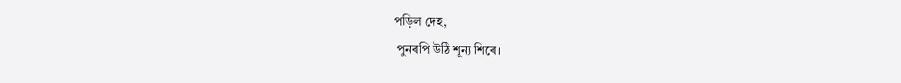পড়িল দেহ,
 পুনৰপি উঠি শূন্য শিৰে।